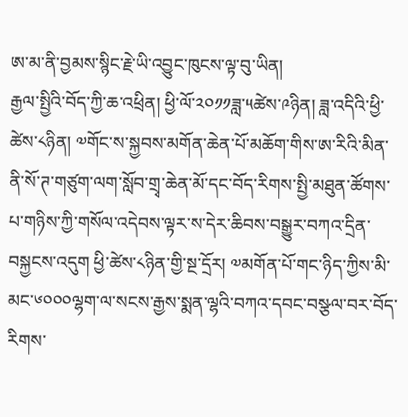ཨ་མ་ནི་བྱམས་སྙིང་རྗེ་ཡི་འབྱུང་ཁུངས་ལྟ་བུ་ཡིན།
རྒྱལ་སྤྱིའི་བོད་ཀྱི་ཆ་འཕྲིན། ཕྱི་ལོ་༢༠༡༡ཟླ་༥ཚེས་༩ཉིན། ཟླ་འདིའི་ཕྱི་ཚེས་༨ཉིན། ༧གོང་ས་སྐྱབས་མགོན་ཆེན་པོ་མཆོག་གིས་ཨ་རིའི་མིན་ནི་སོ་ཊ་གཙུག་ལག་སློབ་གྲྭ་ཆེན་མོ་དང་བོད་རིགས་སྤྱི་མཐུན་ཚོགས་པ་གཉིས་ཀྱི་གསོལ་འདེབས་ལྟར་ས་དེར་ཆིབས་བསྒྱུར་བཀའ་དྲིན་བསྐྱངས་འདུག ཕྱི་ཚེས་༨ཉིན་གྱི་སྔ་དྲོར། ༧མགོན་པོ་གང་ཉིད་ཀྱིས་མི་མང་༦༠༠༠ལྷག་ལ་སངས་རྒྱས་སྨན་ལྷའི་བཀའ་དབང་བསྩལ་བར་བོད་རིགས་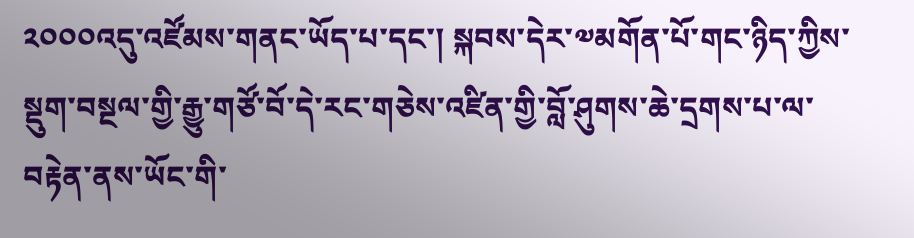༢༠༠༠འདུ་འཛོམས་གནང་ཡོད་པ་དང་། སྐབས་དེར་༧མགོན་པོ་གང་ཉིད་ཀྱིས་སྡུག་བསྔལ་གྱི་རྒྱུ་གཙོ་བོ་དེ་རང་གཅེས་འཛིན་གྱི་བློ་ཤུགས་ཆེ་དྲགས་པ་ལ་བརྟེན་ནས་ཡོང་གི་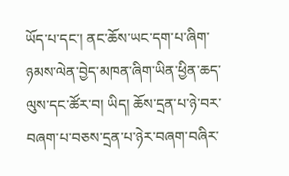ཡོད་པ་དང་། ནང་ཆོས་ཡང་དག་པ་ཞིག་ཉམས་ལེན་བྱེད་མཁན་ཞིག་ཡིན་ཕྱིན་ཆད་ལུས་དང་ཚོར་བ། ཡིད། ཆོས་དྲན་པ་ཉེ་བར་བཞག་པ་བཅས་དྲན་པ་ཉེར་བཞག་བཞིར་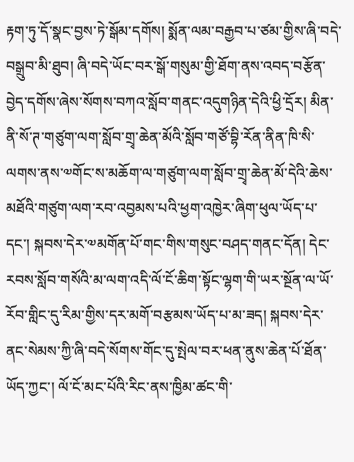རྟག་ཏུ་དོ་སྣང་བྱས་ཏེ་སྒོམ་དགོས། སྨོན་ལམ་བརྒྱབ་པ་ཙམ་གྱིས་ཞི་བདེ་བསྒྲུབ་མི་ཐུབ། ཞི་བདེ་ཡོང་བར་སྒོ་གསུམ་གྱི་ཐོག་ནས་འབད་བརྩོན་བྱེད་དགོས་ཞེས་སོགས་བཀའ་སློབ་གནང་འདུགཉིན་དེའི་ཕྱི་དྲོར། མིན་ནི་སོ་ཊ་གཙུག་ལག་སློབ་གྲྭ་ཆེན་མོའི་སློབ་གཙོ་བྷི་རོན་ནིན་ཁི་སི་ལགས་ནས་༧གོང་ས་མཆོག་ལ་གཙུག་ལག་སློབ་གྲྭ་ཆེན་མོ་དེའི་ཆེས་མཐོའི་གཙུག་ལག་རབ་འབྱམས་པའི་ཕྱག་འཁྱེར་ཞིག་ཕུལ་ཡོད་པ་དང་། སྐབས་དེར་༧མགོན་པོ་གང་གིས་གསུང་བཤད་གནང་དོན། དེང་རབས་སློབ་གསོའི་མ་ལག་འདི་ལོ་ངོ་ཆིག་སྟོང་ལྷག་གི་ཡར་སྔོན་ལ་ཡོ་རོབ་གླིང་དུ་རིམ་གྱིས་དར་མགོ་བརྩམས་ཡོད་པ་མ་ཟད། སྐབས་དེར་ནང་སེམས་ཀྱི་ཞི་བདེ་སོགས་གོང་དུ་སྤེལ་བར་ཕན་ནུས་ཆེན་པོ་ཐོན་ཡོད་ཀྱང་། ལོ་ངོ་མང་པོའི་རིང་ནས་ཁྱིམ་ཚང་གི་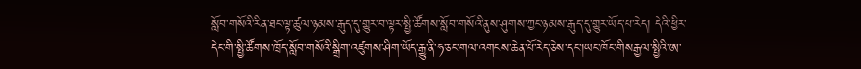སློབ་གསོའི་རིན་ཐང་ལྟ་ཚུལ་ཉམས་རྒུད་དུ་གྱུར་བ་ལྟར་སྤྱི་ཚོགས་སློབ་གསོའི་ནུས་ཤུགས་ཀྱང་ཉམས་རྒུད་དུ་གྱུར་ཡོད་པ་རེད། དེའི་ཕྱིར་དེང་གི་སྤྱི་ཚོགས་ཁྲོད་སློབ་གསོའི་སྒྲིག་འཛུགས་ཤིག་ཡོད་རྒྱུ་ནི་ཧ་ཅང་གལ་འགངས་ཆེན་པོ་རེད་ཅེས་དང་།ཡང་ཁོང་གིསརྒྱལ་སྤྱིའི་ཨ་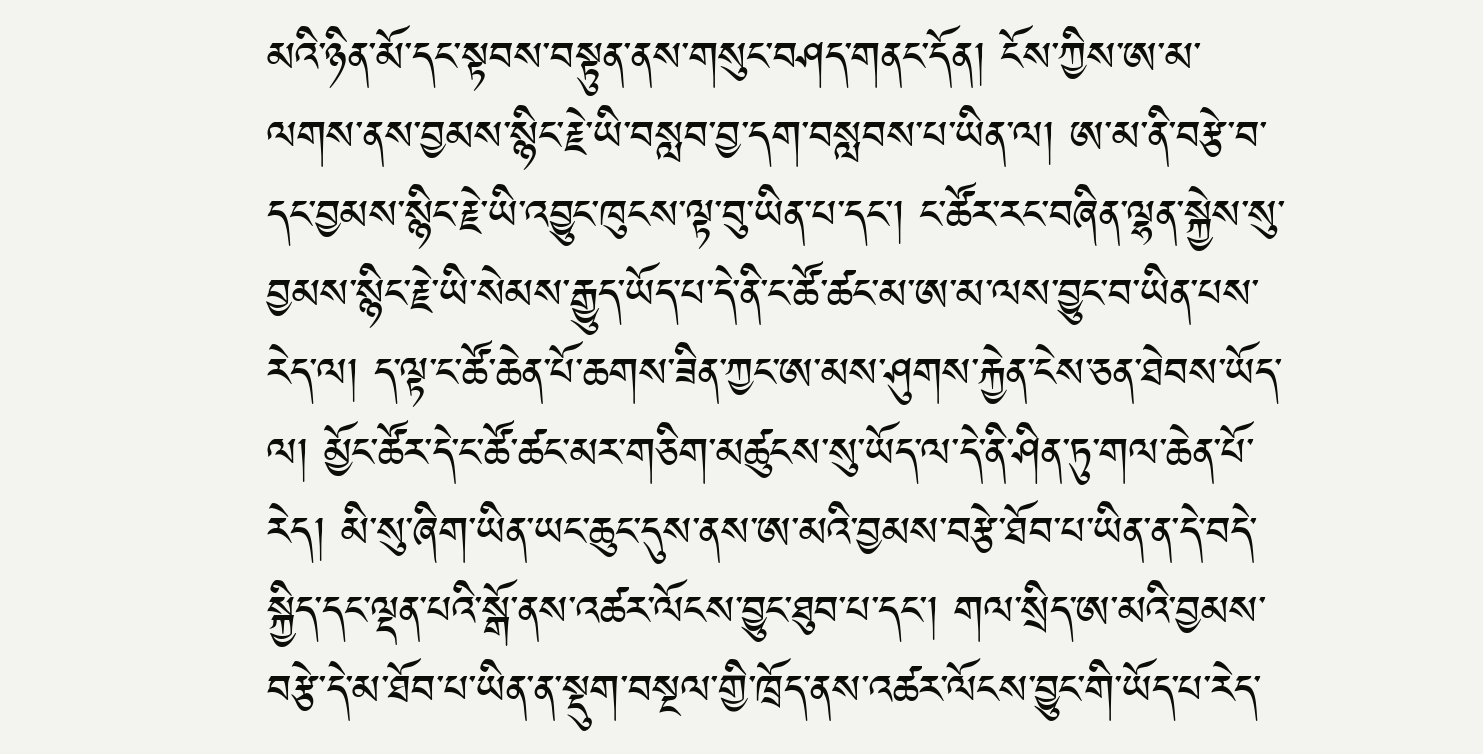མའི་ཉིན་མོ་དང་སྟབས་བསྟུན་ནས་གསུང་བཤད་གནང་དོན། ངོས་ཀྱིས་ཨ་མ་ལགས་ནས་བྱམས་སྙིང་རྗེ་ཡི་བསླབ་བྱ་དག་བསླབས་པ་ཡིན་ལ། ཨ་མ་ནི་བརྩེ་བ་དང་བྱམས་སྙིང་རྗེ་ཡི་འབྱུང་ཁུངས་ལྟ་བུ་ཡིན་པ་དང་། ང་ཚོར་རང་བཞིན་ལྷན་སྐྱེས་སུ་བྱམས་སྙིང་རྗེ་ཡི་སེམས་རྒྱུད་ཡོད་པ་དེ་ནི་ང་ཚོ་ཚང་མ་ཨ་མ་ལས་བྱུང་བ་ཡིན་པས་རེད་ལ། ད་ལྟ་ང་ཚོ་ཆེན་པོ་ཆགས་ཟིན་ཀྱང་ཨ་མས་ཤུགས་རྐྱེན་ངེས་ཅན་ཐེབས་ཡོད་ལ། མྱོང་ཚོར་དེ་ང་ཚོ་ཚང་མར་གཅིག་མཚུངས་སུ་ཡོད་ལ་དེ་ནི་ཤིན་ཏུ་གལ་ཆེན་པོ་རེད། མི་སུ་ཞིག་ཡིན་ཡང་ཆུང་དུས་ནས་ཨ་མའི་བྱམས་བརྩེ་ཐོབ་པ་ཡིན་ན་དེ་བདེ་སྐྱིད་དང་ལྡན་པའི་སྒོ་ནས་འཚར་ལོངས་བྱུང་ཐུབ་པ་དང་། གལ་སྲིད་ཨ་མའི་བྱམས་བརྩེ་དེ་མ་ཐོབ་པ་ཡིན་ན་སྡུག་བསྔལ་གྱི་ཁྲོད་ནས་འཚར་ལོངས་བྱུང་གི་ཡོད་པ་རེད་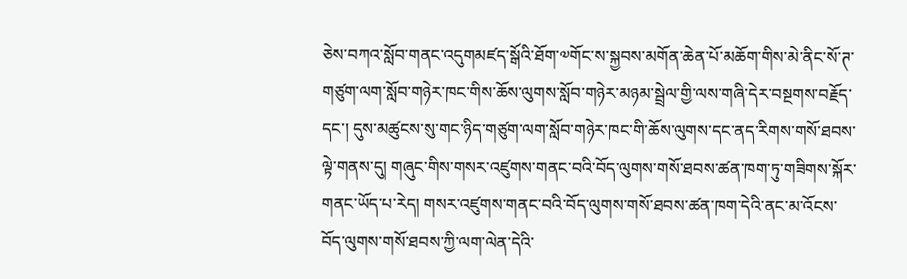ཅེས་བཀའ་སློབ་གནང་འདུགམཛད་སྒོའི་ཐོག་༧གོང་ས་སྐྱབས་མགོན་ཆེན་པོ་མཆོག་གིས་མེ་ནིང་སོ་ཊ་གཙུག་ལག་སློབ་གཉེར་ཁང་གིས་ཆོས་ལུགས་སློབ་གཉེར་མཉམ་སྦྲེལ་གྱི་ལས་གཞི་དེར་བསྔགས་བརྗོད་དང་། དུས་མཚུངས་སུ་གང་ཉིད་གཙུག་ལག་སློབ་གཉེར་ཁང་གི་ཆོས་ལུགས་དང་ནད་རིགས་གསོ་ཐབས་ལྟེ་གནས་དུ། གཞུང་གིས་གསར་འཛུགས་གནང་བའི་བོད་ལུགས་གསོ་ཐབས་ཚན་ཁག་ཏུ་གཟིགས་སྐོར་གནང་ཡོད་པ་རེད། གསར་འཛུགས་གནང་བའི་བོད་ལུགས་གསོ་ཐབས་ཚན་ཁག་དེའི་ནང་མ་འོངས་བོད་ལུགས་གསོ་ཐབས་ཀྱི་ལག་ལེན་དེའི་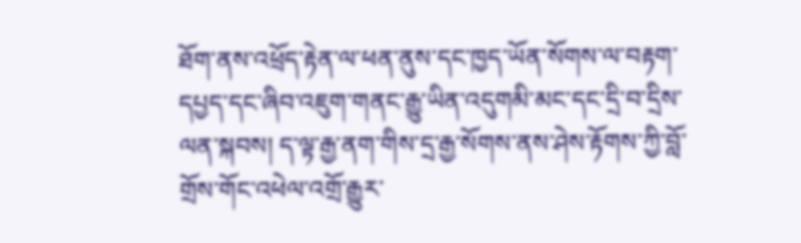ཐོག་ནས་འཕྲོད་རྟེན་ལ་ཕན་ནུས་དང་ཁྱད་ཡོན་སོགས་ལ་བརྟག་དཔྱད་དང་ཞིབ་འཇུག་གནང་རྒྱུ་ཡིན་འདུགམི་མང་དང་དྲི་བ་དྲིས་ལན་སྐབས། ད་ལྟ་རྒྱ་ནག་གིས་དྲ་རྒྱ་སོགས་ནས་ཤེས་རྟོགས་ཀྱི་བློ་གྲོས་གོང་འཕེལ་འགྲོ་རྒྱུར་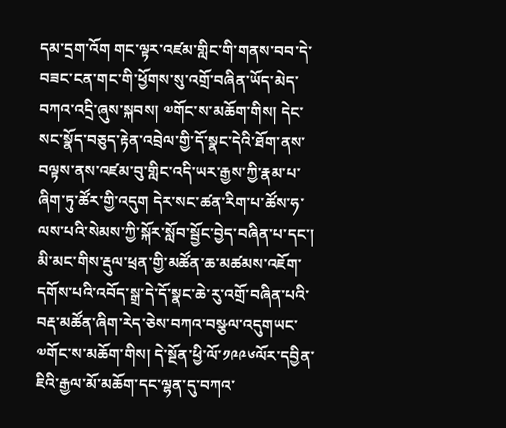དམ་དྲག་འོག གང་ལྟར་འཛམ་གླིང་གི་གནས་བབ་དེ་བཟང་ངན་གང་གི་ཕྱོགས་སུ་འགྲོ་བཞིན་ཡོད་མེད་བཀའ་འདྲི་ཞུས་སྐབས། ༧གོང་ས་མཆོག་གིས། དེང་སང་སྣོད་བཅུད་རྟེན་འབྲེལ་གྱི་དོ་སྣང་དེའི་ཐོག་ནས་བལྟས་ནས་འཛམ་བུ་གླིང་འདི་ཡར་རྒྱས་ཀྱི་རྣམ་པ་ཞིག་ཏུ་ཚོར་གྱི་འདུག དེར་སང་ཚན་རིག་པ་ཚོས་ཧ་ལས་པའི་སེམས་ཀྱི་སྐོར་སློབ་སྦྱོང་བྱེད་བཞིན་པ་དང་། མི་མང་གིས་རྡུལ་ཕྲན་གྱི་མཚོན་ཆ་མཚམས་འཇོག་དགོས་པའི་འབོད་སྒྲ་དེ་དོ་སྣང་ཆེ་རུ་འགྲོ་བཞིན་པའི་བརྡ་མཚོན་ཞིག་རེད་ཅེས་བཀའ་བསྩལ་འདུགཡང་༧གོང་ས་མཆོག་གིས། དེ་སྔོན་ཕྱི་ལོ་༡༩༩༦ལོར་དབྱིན་ཇིའི་རྒྱལ་མོ་མཆོག་དང་ལྷན་དུ་བཀའ་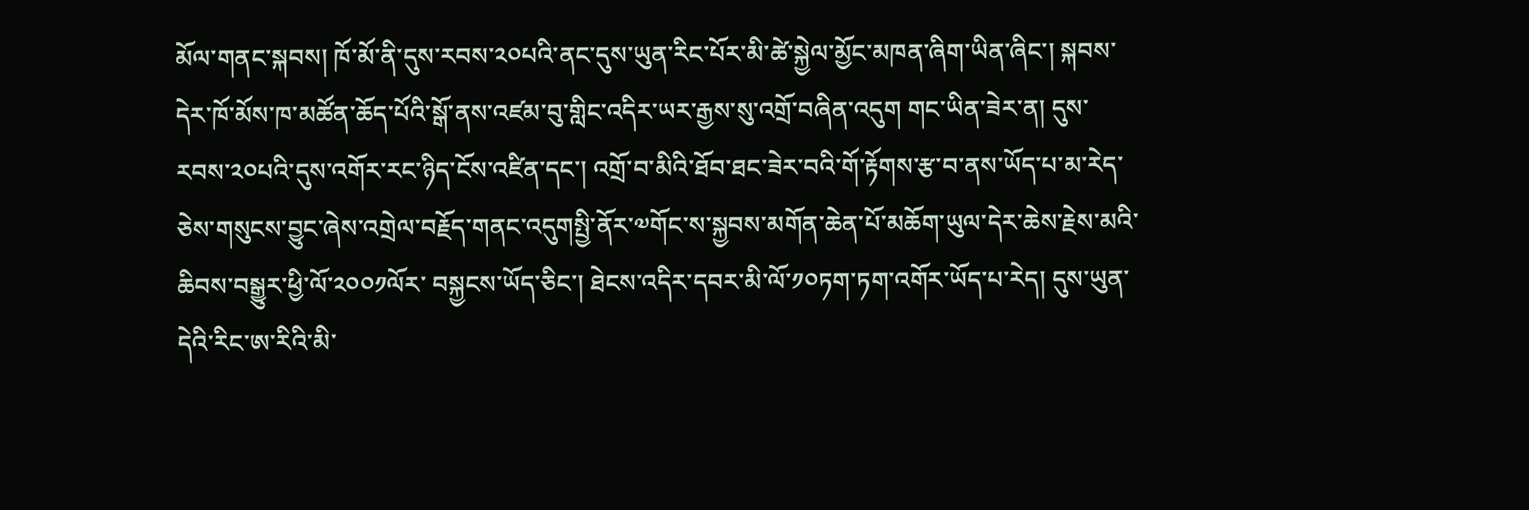མོལ་གནང་སྐབས། ཁོ་མོ་ནི་དུས་རབས་༢༠པའི་ནང་དུས་ཡུན་རིང་པོར་མི་ཚེ་སྐྱེལ་མྱོང་མཁན་ཞིག་ཡིན་ཞིང་། སྐབས་དེར་ཁོ་མོས་ཁ་མཚོན་ཆོད་པོའི་སྒོ་ནས་འཛམ་བུ་གླིང་འདིར་ཡར་རྒྱས་སུ་འགྲོ་བཞིན་འདུག གང་ཡིན་ཟེར་ན། དུས་རབས་༢༠པའི་དུས་འགོར་རང་ཉིད་ངོས་འཛིན་དང་། འགྲོ་བ་མིའི་ཐོབ་ཐང་ཟེར་བའི་གོ་རྟོགས་རྩ་བ་ནས་ཡོད་པ་མ་རེད་ཅེས་གསུངས་བྱུང་ཞེས་འགྲེལ་བརྗོད་གནང་འདུགསྤྱི་ནོར་༧གོང་ས་སྐྱབས་མགོན་ཆེན་པོ་མཆོག་ཡུལ་དེར་ཆེས་རྗེས་མའི་ཆིབས་བསྒྱུར་ཕྱི་ལོ་༢༠༠༡ལོར་ བསྐྱངས་ཡོད་ཅིང་། ཐེངས་འདིར་དབར་མི་ལོ་༡༠ཏག་ཏག་འགོར་ཡོད་པ་རེད། དུས་ཡུན་དེའི་རིང་ཨ་རིའི་མི་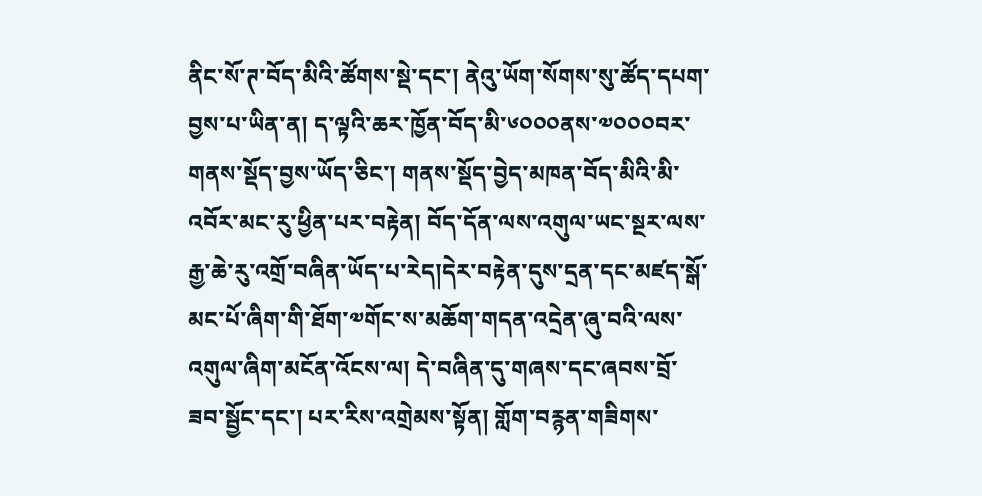ནིང་སོ་ཊ་བོད་མིའི་ཚོགས་སྡེ་དང་། ནེའུ་ཡོག་སོགས་སུ་ཚོད་དཔག་བྱས་པ་ཡིན་ན། ད་ལྟའི་ཆར་ཁྱོན་བོད་མི་༦༠༠༠ནས་༧༠༠༠བར་གནས་སྡོད་བྱས་ཡོད་ཅིང་། གནས་སྡོད་བྱེད་མཁན་བོད་མིའི་མི་འབོར་མང་རུ་ཕྱིན་པར་བརྟེན། བོད་དོན་ལས་འགུལ་ཡང་སྔར་ལས་རྒྱ་ཆེ་རུ་འགྲོ་བཞིན་ཡོད་པ་རེད།དེར་བརྟེན་དུས་དྲན་དང་མཛད་སྒོ་མང་པོ་ཞིག་གི་ཐོག་༧གོང་ས་མཆོག་གདན་འདྲེན་ཞུ་བའི་ལས་འགུལ་ཞིག་མངོན་འོངས་ལ། དེ་བཞིན་དུ་གཞས་དང་ཞབས་བྲོ་ཟབ་སྦྱོང་དང་། པར་རིས་འགྲེམས་སྟོན། གློག་བརྙན་གཟིགས་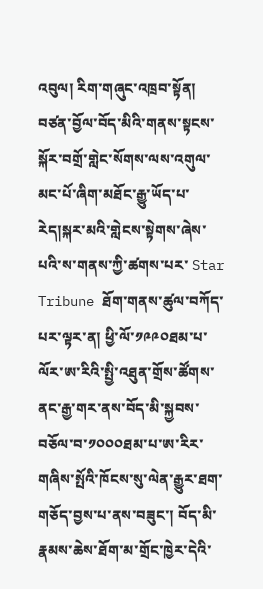འབུལ། རིག་གཞུང་འཁྲབ་སྟོན། བཙན་བྱོལ་བོད་མིའི་གནས་སྟངས་སྐོར་བགྲོ་གླེང་སོགས་ལས་འགུལ་མང་པོ་ཞིག་མཐོང་རྒྱུ་ཡོད་པ་རེད།སྐར་མའི་གླེངས་སྟེགས་ཞེས་པའི་ས་གནས་ཀྱི་ཚགས་པར་ Star Tribune ཐོག་གནས་ཚུལ་བཀོད་པར་ལྟར་ན། ཕྱི་ལོ་༡༩༩༠ཐམ་པ་ལོར་ཨ་རིའི་སྤྱི་འཐུན་གྲོས་ཚོགས་ནང་རྒྱ་གར་ནས་བོད་མི་སྐྱབས་བཅོལ་བ་༡༠༠༠ཐམ་པ་ཨ་རིར་གཞིས་སྤོའི་ཁོངས་སུ་ལེན་རྒྱུར་ཐག་གཅོད་བྱས་པ་ནས་བཟུང་། བོད་མི་རྣམས་ཆེས་ཐོག་མ་གྲོང་ཁྱེར་དེའི་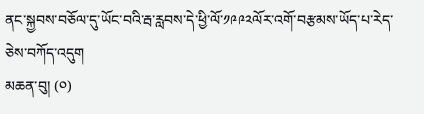ནང་སྐྱབས་བཅོལ་དུ་ཡོང་བའི་རྦ་རླབས་དེ་ཕྱི་ལོ་༡༩༩༢ལོར་འགོ་བརྩམས་ཡོད་པ་རེད་ཅེས་བཀོད་འདུག
མཆན་བུ། (༠)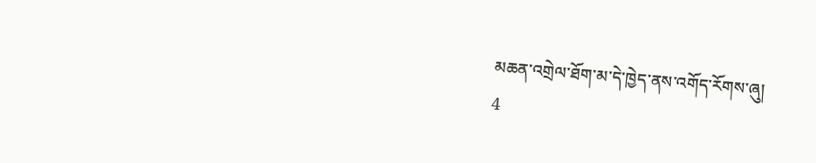མཆན་འགྲེལ་ཐོག་མ་དེ་ཁྱེད་ནས་འགོད་རོགས་ཞུ།
4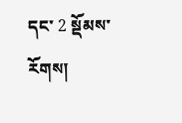དང་ 2 སྡོམས་རོགས།